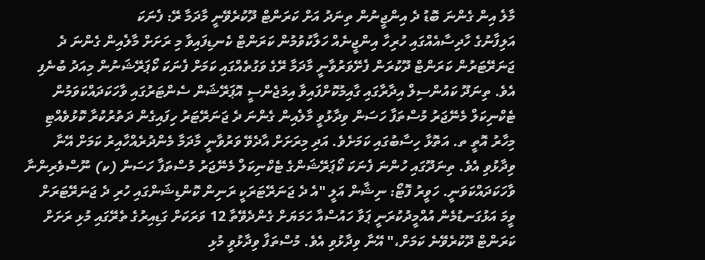މާލެ އިން ގެންނަ ބޮޑު ދެ އިންޖީނުން ތިނަދު އަށް ކަރަންޓް ދޫކުރެވޭނީ މާދަމާ ރޭ: ފެނަކަ
އަލިފާނުގެ ހާދިސާއެއްގައި ހުރިހާ އިންޖީނެއް ހަލާކުވުމުން ކަރަންޓް ކެނޑިފައިވާ މި ރަށަށް މާލެއިން ގެންނަ ދެ ޖަނަރޭޓަރުން ކަރަންޓް ދޫކުރަން ފެށޭވަރުވާނީ މާދަމާ ރޭގެ ވަގުތެއްގައި ކަމަށް ފެނަކަ ކޯޕަރޭޝަނުން މިއަދު ބުނެފި އެވެ. ތިނަދޫ ކައުންސިލް އިދާރާގައި ގާއިމުކޮށްފައިވާ އިމަޖެންސީ އޮޕަރޭޝަން ސެންޓަރުގައި ވާހަކަދައްކަވަމުން ޓެކްނިކަލް މެނޭޖަރު މުސްތަފާ ހަސަން ވިދާޅުވީ މާލެއިން ގެންނަ ދެ ޖަނަރޭޓަރު ހިފައިގެން ދަތުރުކުރާ ކޮޅުވެއްޓި މިހާރު އޮތީ ތ. އަތޮޅާ ހިސާބުގައި ކަމަށެވެ. އަދި މިރަށަށް އާދެވޭ ވަރުވާނީ މާދަމާ މެންދުރެއްހާއިރު ކަމަށް އޭނާ ވިދާޅުވި އެވެ. ތިނަދޫގައި ހުންނަ ފެނަކަ ކޯޕަރޭޝަންގެ ޓެކްނިކަލް މެނޭޖަރު މުސްތަފާ ހަސަން (ކ) ނޫސްވެރިންނާ ވާހަކަދައްކަވަނީ. ހަވީރު ފޮޓޯ: ނިޝާން އަލީ "އެ ދެ ޖަނަރޭޓަރަކީ ރަނިން ކޮންޑިޝަންގައި ހުރި ދެ ޖަނަރޭޓަރަށް ވީމަ އަޅުގަނޑުމެން އުއްމީދުކުރަނީ ޕަވާ ހައުސްއާ ހަމަޔަށް ގެންދެވޭތާ 12 ވަރަކަށް ގަޑިއިރުގެ ތެރޭގައި މުޅި ރަށަށް ކަރަންޓް ދޫކުރެވޭނެ ކަމަށް،" އޭނާ ވިދާޅުވި އެވެ. މުސްތަފާ ވިދާޅުވީ މުޅި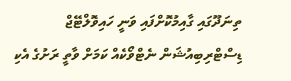ތިނަދޫގައި ގާއިމުކޮށްފައި ވަނީ ހައިވޮލްޓޭޖް ޑިސްޓްރިބިއުޝަން ނެޓްވޯކެއް ކަމަށް ވާތީ ރަށުގެ އެކި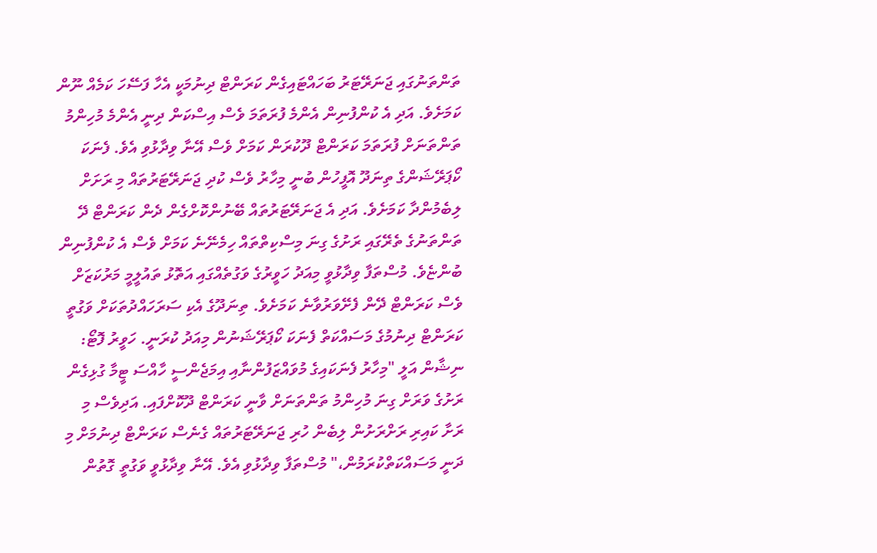ތަންތަނުގައި ޖަނަރޭޓަރު ބަހައްޓައިގެން ކަރަންޓް ދިނުމަކީ އެހާ ފަސޭހަ ކަމެއް ނޫން ކަމަށެވެ. އަދި އެ ކުންފުނިން އެންމެ ފުރަތަމަ ވެސް އިސްކަން ދިނީ އެންމެ މުހިންމު ތަންތަނަށް ފުރަތަމަ ކަރަންޓް ދޫކުރަން ކަމަށް ވެސް އޭނާ ވިދާޅުވި އެވެ. ފެނަކަ ކޯޕަރޭޝަންގެ ތިނަދޫ އޮފީހުން ބުނީ މިހާރު ވެސް ކުދި ޖަނަރޭޓަރުތައް މި ރަށަށް ލިބެމުންދާ ކަމަށެވެ. އަދި އެ ޖަނަރޭޓަރުތައް ބޭނުންކޮށްގެން ދެން ކަރަންޓް ދޭ ތަންތަނުގެ ތެރޭގައި ރަށުގެ ގިނަ މިސްކިތްތައް ހިމެނޭނެ ކަމަށް ވެސް އެ ކުންފުނިން ބުންޏެވެ. މުސްތަފާ ވިދާޅުވީ މިއަދު ހަވީރުގެ ވަގުތެއްގައި އަތޮޅު ތައުލީމީ މަރުކަޒަށް ވެސް ކަރަންޓް ދޭން ފެށޭވަރުވާނެ ކަމަށެވެ. ތިނަދޫގެ އެކި ސަރަހައްދުތަކަށް ވަގުތީ ކަރަންޓް ދިނުމުގެ މަސައްކަތް ފެނަކަ ކޯޕަރޭޝަނުން މިއަދު ކުރަނީ. ހަވީރު ފޮޓޯ: ނިޝާން އަލީ "މިހާރު ފެނަކައިގެ މުވައްޒަފުންނާއި އިމަޖެންސީ ހާއްސަ ޓީމާ ގުޅިގެން ރަށުގެ ވަރަށް ގިނަ މުހިންމު ތަންތަނަށް ވާނީ ކަރަންޓް ދޫކޮށްފައި. އަދިވެސް މި ރަށާ ކައިރި ރަށްރަށުން ލިބެން ހުރި ޖަނަރޭޓަރުތައް ގެނެސް ކަރަންޓް ދިނުމަށް މި ދަނީ މަސައްކަތްކުރަމުން،" މުސްތަފާ ވިދާޅުވި އެވެ. އޭނާ ވިދާޅުވީ ވަގުތީ ގޮތުން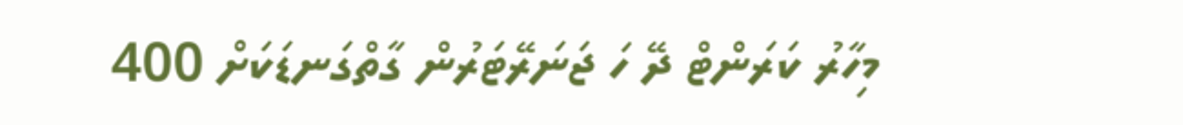މިހާރު ކަރަންޓް ދޭ ހަ ޖަނަރޭޓަރުން ގާތްގަނޑަކަށް 400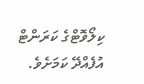ކިލޯވޮޓްގެ ކަރަންޓް އުފެއްދޭ ކަމަށެވެ.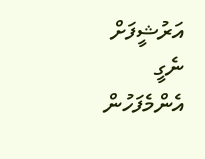އަރުޝީފަށް ނެގީ
އެންމެފަހުން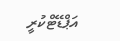އަޕްޑޭޓްކުރީ